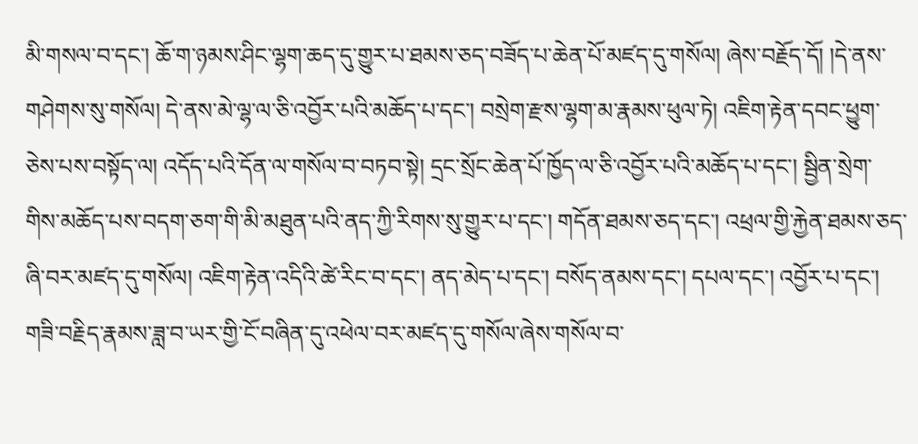མི་གསལ་བ་དང་། ཆོ་ག་ཉམས་ཤིང་ལྷག་ཆད་དུ་གྱུར་པ་ཐམས་ཅད་བཟོད་པ་ཆེན་པོ་མཛད་དུ་གསོལ། ཞེས་བརྗོད་དོ། །དེ་ནས་གཤེགས་སུ་གསོལ། དེ་ནས་མེ་ལྷ་ལ་ཅི་འབྱོར་པའི་མཆོད་པ་དང་། བསྲེག་རྫས་ལྷག་མ་རྣམས་ཕུལ་ཏེ། འཇིག་རྟེན་དབང་ཕྱུག་ཅེས་པས་བསྟོད་ལ། འདོད་པའི་དོན་ལ་གསོལ་བ་བཏབ་སྟེ། དྲང་སྲོང་ཆེན་པོ་ཁྱོད་ལ་ཅི་འབྱོར་པའི་མཆོད་པ་དང་། སྦྱིན་སྲེག་གིས་མཆོད་པས་བདག་ཅག་གི་མི་མཐུན་པའི་ནད་ཀྱི་རིགས་སུ་གྱུར་པ་དང་། གདོན་ཐམས་ཅད་དང་། འཕྲལ་གྱི་རྐྱེན་ཐམས་ཅད་ཞི་བར་མཛད་དུ་གསོལ། འཇིག་རྟེན་འདིའི་ཚེ་རིང་བ་དང་། ནད་མེད་པ་དང་། བསོད་ནམས་དང་། དཔལ་དང་། འབྱོར་པ་དང་། གཟི་བརྗིད་རྣམས་ཟླ་བ་ཡར་གྱི་ངོ་བཞིན་དུ་འཕེལ་བར་མཛད་དུ་གསོལ་ཞེས་གསོལ་བ་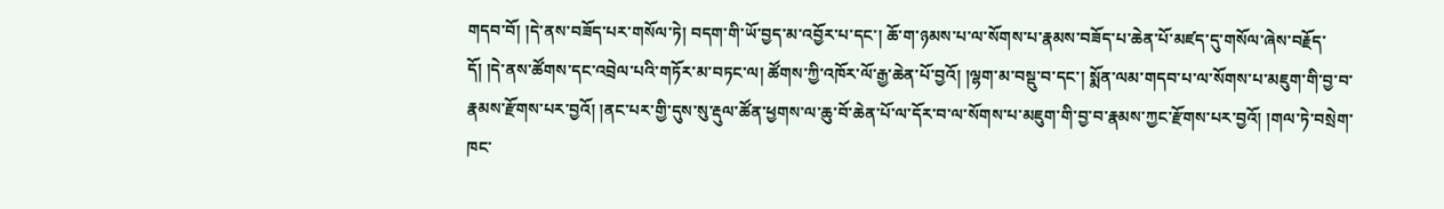གདབ་བོ། །དེ་ནས་བཟོད་པར་གསོལ་ཏེ། བདག་གི་ཡོ་བྱད་མ་འབྱོར་པ་དང་། ཆོ་ག་ཉམས་པ་ལ་སོགས་པ་རྣམས་བཟོད་པ་ཆེན་པོ་མཛད་དུ་གསོལ་ཞེས་བརྗོད་དོ། །དེ་ནས་ཚོགས་དང་འབྲེལ་པའི་གཏོར་མ་བཏང་ལ། ཚོགས་ཀྱི་འཁོར་ལོ་རྒྱ་ཆེན་པོ་བྱའོ། །ལྷག་མ་བསྡུ་བ་དང་། སྨོན་ལམ་གདབ་པ་ལ་སོགས་པ་མཇུག་གི་བྱ་བ་རྣམས་རྫོགས་པར་བྱའོ། །ནང་པར་གྱི་དུས་སུ་རྡུལ་ཚོན་ཕྱགས་ལ་ཆུ་བོ་ཆེན་པོ་ལ་དོར་བ་ལ་སོགས་པ་མཇུག་གི་བྱ་བ་རྣམས་ཀྱང་རྫོགས་པར་བྱའོ། །གལ་ཏེ་བསྲེག་ཁང་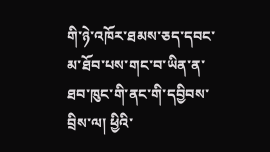གི་ཉེ་འཁོར་ཐམས་ཅད་དབང་མ་ཐོབ་པས་གང་བ་ཡིན་ན་ཐབ་ཁུང་གི་ནང་གི་དབྱིབས་བྲིས་ལ། ཕྱིའི་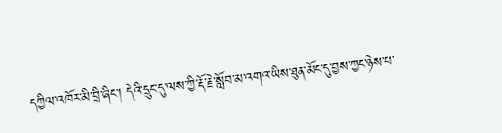དཀྱིལ་འཁོར་མི་བྲི་ཞིང་། དེའི་དྲུང་དུ་ལས་ཀྱི་རྡོ་རྗེ་སློབ་མ་འགའ་ཡིས་ཐུན་མོང་དུ་བྱས་ཀྱང་ཉེས་པ་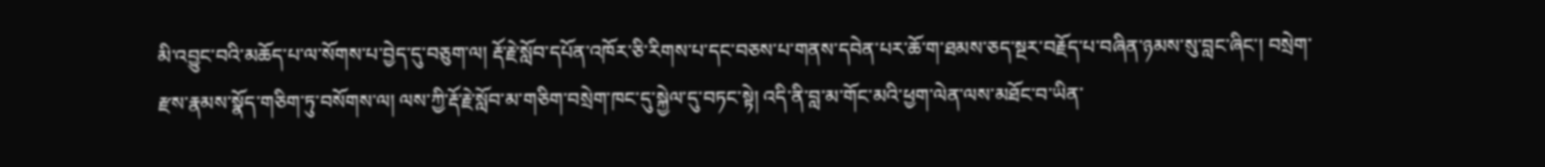མི་འབྱུང་བའི་མཆོད་པ་ལ་སོགས་པ་བྱེད་དུ་བཅུག་ལ། རྡོ་རྗེ་སློབ་དཔོན་འཁོར་ཅི་རིགས་པ་དང་བཅས་པ་གནས་དབེན་པར་ཆོ་ག་ཐམས་ཅད་སྔར་བརྗོད་པ་བཞིན་ཉམས་སུ་བླང་ཞིང་། བསྲེག་རྫས་རྣམས་སྣོད་གཅིག་ཏུ་བསོགས་ལ། ལས་ཀྱི་རྡོ་རྗེ་སློབ་མ་གཅིག་བསྲེག་ཁང་དུ་སྐྱེལ་དུ་བཏང་སྟེ། འདི་ནི་བླ་མ་གོང་མའི་ཕྱག་ལེན་ལས་མཐོང་བ་ཡིན་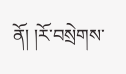ནོ། །རོ་བསྲེགས་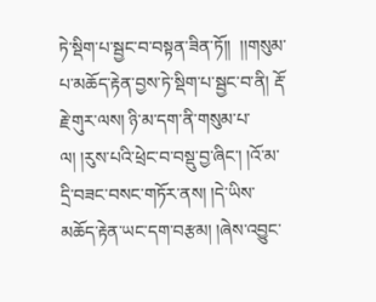ཏེ་སྡིག་པ་སྦྱང་བ་བསྟན་ཟིན་ཏོ།།  །།གསུམ་པ་མཆོད་རྟེན་བྱས་ཏེ་སྡིག་པ་སྦྱང་བ་ནི། རྡོ་རྗེ་གུར་ལས། ཉི་མ་དག་ནི་གསུམ་པ་ལ། །རུས་པའི་ཕྲེང་བ་བསྡུ་བྱ་ཞིང་། །འོ་མ་དྲི་བཟང་བསང་གཏོར་ནས། །དེ་ཡིས་མཆོད་རྟེན་ཡང་དག་བརྩམ། །ཞེས་འབྱུང་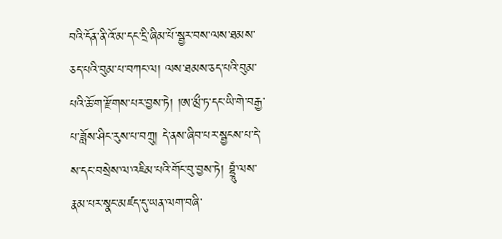བའི་དོན་ནི་འོ་མ་དང་དྲི་ཞིམ་པོ་སྦྱར་བས་ལས་ཐམས་ཅད་པའི་བུམ་པ་བཀང་ལ། ལས་ཐམས་ཅད་པའི་བུམ་པའི་ཆོ་ག་རྫོགས་པར་བྱས་ཏེ། །ཨ་མྲྀ་ཏ་དང་ཡི་གེ་བརྒྱ་པ་ཟློས་ཤིང་རུས་པ་བཀྲུ། དེ་ནས་ཞིབ་པར་སྦྱངས་པ་དེ་ས་དང་བསྲེས་ལ་འཇིམ་པའི་གོང་བུ་བྱས་ཏེ། བྷྲཱུཾ་ལས་རྣམ་པར་སྣང་མཛད་དུ་ཡན་ལག་བཞི་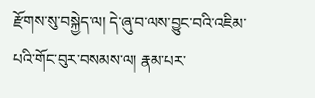རྫོགས་སུ་བསྐྱེད་ལ། དེ་ཞུ་བ་ལས་བྱུང་བའི་འཇིམ་པའི་གོང་བུར་བསམས་ལ། རྣམ་པར་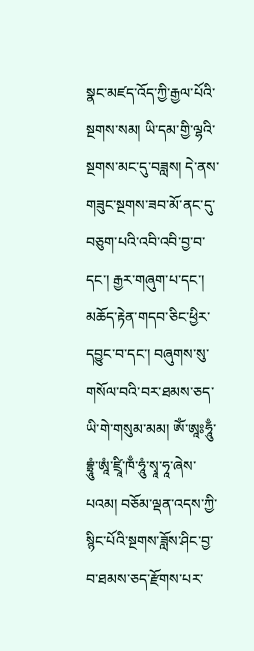སྣང་མཛད་འོད་ཀྱི་རྒྱལ་པོའི་སྔགས་སམ། ཡི་དམ་གྱི་ལྷའི་སྔགས་མང་དུ་བཟླས། དེ་ནས་གཟུང་སྔགས་ཟབ་མོ་ནང་དུ་བཅུག་པའི་འབི་འབི་བྱ་བ་དང་། རྒྱར་གཞུག་པ་དང་། མཆོད་རྟེན་གདབ་ཅིང་ཕྱིར་དབྱུང་བ་དང་། བཞུགས་སུ་གསོལ་བའི་བར་ཐམས་ཅད་ཡི་གེ་གསུམ་མམ། ཨོཾ་ཨཱཿཧཱུྃ་བྷྲཱུཾ་ཨཱཾ་ཛྲཱི་ཁྃ་ཧཱུཾ་སྭཱ་ཧཱ་ཞེས་པའམ། བཅོམ་ལྡན་འདས་ཀྱི་སྙིང་པོའི་སྔགས་ཟློས་ཤིང་བྱ་བ་ཐམས་ཅད་རྫོགས་པར་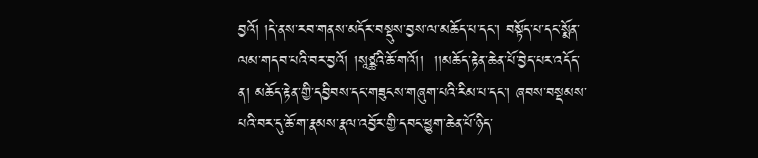བྱའོ། །དེ་ནས་རབ་གནས་མདོར་བསྡུས་བྱས་ལ་མཆོད་པ་དང་། བསྟོད་པ་དང་སྨོན་ལམ་གདབ་པའི་བར་བྱའོ། །སཱཙྪའི་ཆོ་གའོ།།  །།མཆོད་རྟེན་ཆེན་པོ་བྱེད་པར་འདོད་ན། མཆོད་རྟེན་གྱི་དབྱིབས་དང་གཟུངས་གཞུག་པའི་རིམ་པ་དང་། ཞབས་བསྡམས་པའི་བར་དུ་ཆོ་ག་རྣམས་རྣལ་འབྱོར་གྱི་དབང་ཕྱུག་ཆེན་པོ་ཉིད་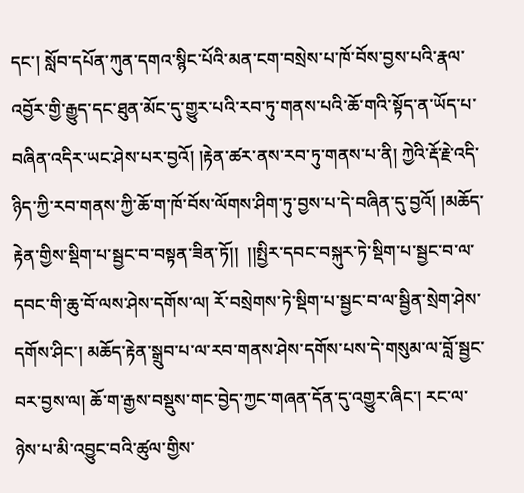དང་། སློབ་དཔོན་ཀུན་དགའ་སྙིང་པོའི་མན་ངག་བསྲེས་པ་ཁོ་བོས་བྱས་པའི་རྣལ་འབྱོར་གྱི་རྒྱུད་དང་ཐུན་མོང་དུ་གྱུར་པའི་རབ་ཏུ་གནས་པའི་ཆོ་གའི་སྟོད་ན་ཡོད་པ་བཞིན་འདིར་ཡང་ཤེས་པར་བྱའོ། །རྟེན་ཚར་ནས་རབ་ཏུ་གནས་པ་ནི། ཀྱེའི་རྡོ་རྗེ་འདི་ཉིད་ཀྱི་རབ་གནས་ཀྱི་ཆོ་ག་ཁོ་བོས་ལོགས་ཤིག་ཏུ་བྱས་པ་དེ་བཞིན་དུ་བྱའོ། །མཆོད་རྟེན་གྱིས་སྡིག་པ་སྦྱང་བ་བསྟན་ཟིན་ཏོ།།  །།སྤྱིར་དབང་བསྐུར་ཏེ་སྡིག་པ་སྦྱང་བ་ལ་དབང་གི་ཆུ་བོ་ལས་ཤེས་དགོས་ལ། རོ་བསྲེགས་ཏེ་སྡིག་པ་སྦྱང་བ་ལ་སྦྱིན་སྲེག་ཤེས་དགོས་ཤིང་། མཆོད་རྟེན་སྒྲུབ་པ་ལ་རབ་གནས་ཤེས་དགོས་པས་དེ་གསུམ་ལ་བློ་སྦྱང་བར་བྱས་ལ། ཆོ་ག་རྒྱས་བསྡུས་གང་བྱེད་ཀྱང་གཞན་དོན་དུ་འགྱུར་ཞིང་། རང་ལ་ཉེས་པ་མི་འབྱུང་བའི་ཚུལ་གྱིས་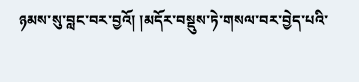ཉམས་སུ་བླང་བར་བྱའོ། །མདོར་བསྡུས་ཏེ་གསལ་བར་བྱེད་པའི་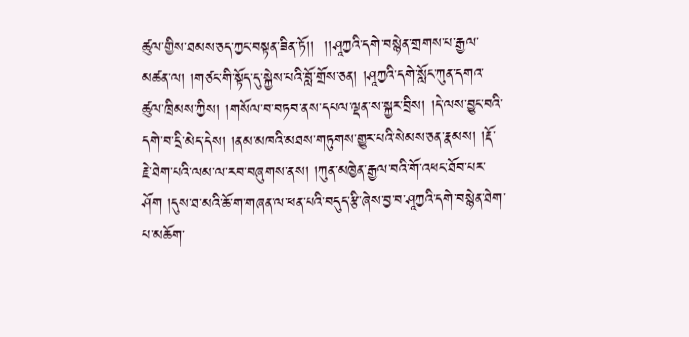ཚུལ་གྱིས་ཐམས་ཅད་ཀྱང་བསྟན་ཟིན་ཏོ།།  །།ཤཱཀྱའི་དགེ་བསྙེན་གྲགས་པ་རྒྱལ་མཚན་ལ། །གཙང་གི་སྟོད་དུ་སྐྱེས་པའི་བློ་གྲོས་ཅན། །ཤཱཀྱའི་དགེ་སློང་ཀུན་དགའ་ཚུལ་ཁྲིམས་ཀྱིས། །གསོལ་བ་བཏབ་ནས་དཔལ་ལྡན་ས་སྐྱར་བྲིས། །དེ་ལས་བྱུང་བའི་དགེ་བ་དྲི་མེད་དེས། །ནམ་མཁའི་མཐས་གཏུགས་གྱུར་པའི་སེམས་ཅན་རྣམས། །རྡོ་རྗེ་ཐེག་པའི་ལམ་ལ་རབ་བཞུགས་ནས། །ཀུན་མཁྱེན་རྒྱལ་བའི་གོ་འཕང་ཐོབ་པར་ཤོག །དུས་ཐ་མའི་ཆོ་ག་གཞན་ལ་ཕན་པའི་བདུད་རྩི་ཞེས་བྱ་བ་ཤཱཀྱའི་དགེ་བསྙེན་ཐེག་པ་མཆོག་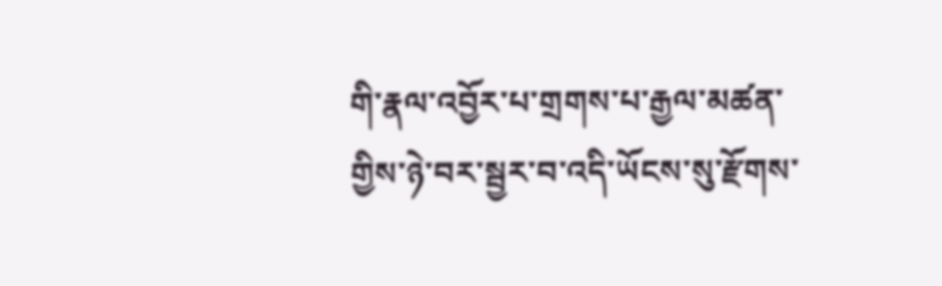གི་རྣལ་འབྱོར་པ་གྲགས་པ་རྒྱལ་མཚན་གྱིས་ཉེ་བར་སྦྱར་བ་འདི་ཡོངས་སུ་རྫོགས་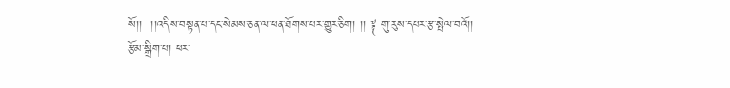སོ།།  །།འདིས་བསྟན་པ་དང་སེམས་ཅན་ལ་ཕན་ཐོགས་པར་གྱུར་ཅིག། །། ༈ གུ་རུས་དཔར་རྩ་སྤེལ་བའོ།།
རྩོམ་སྒྲིག་པ། ཕར་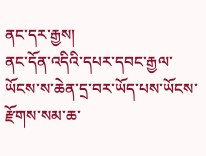ནང་དར་རྒྱས།
ནང་དོན་འདིའི་དཔར་དབང་རྒྱལ་ཡོངས་ས་ཆེན་དྲ་བར་ཡོད་པས་ཡོངས་རྫོགས་སམ་ཆ་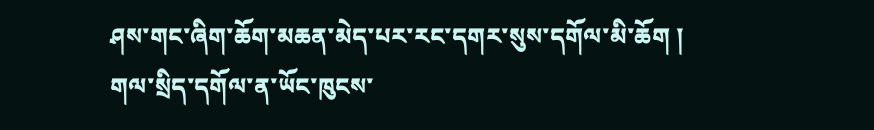ཤས་གང་ཞིག་ཆོག་མཆན་མེད་པར་རང་དགར་སུས་དགོལ་མི་ཆོག ། གལ་སྲིད་དགོལ་ན་ཡོང་ཁུངས་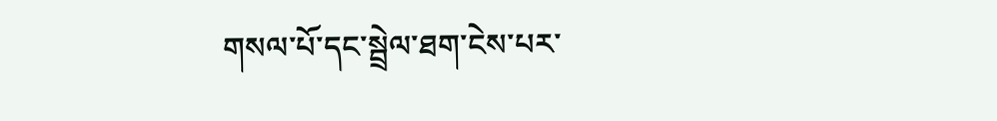གསལ་པོ་དང་སྦྲེལ་ཐག་ངེས་པར་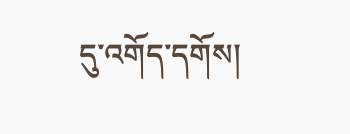དུ་འགོད་དགོས།